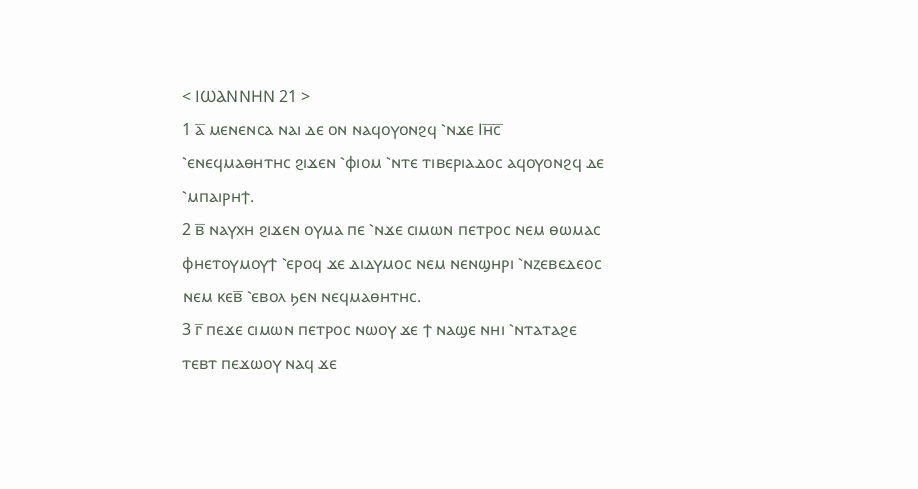< ⲒⲰⲀⲚⲚⲎⲚ 21 >
1 ⲁ̅ ⲙⲉⲛⲉⲛⲥⲁ ⲛⲁⲓ ⲇⲉ ⲟⲛ ⲛⲁϥⲟⲩⲟⲛϩϥ ⳿ⲛϫⲉ Ⲓⲏ̅ⲥ̅ ⳿ⲉⲛⲉϥⲙⲁⲑⲏⲧⲏⲥ ϩⲓϫⲉⲛ ⳿ⲫⲓⲟⲙ ⳿ⲛⲧⲉ ⲧⲓⲃⲉⲣⲓⲁⲇⲟⲥ ⲁϥⲟⲩⲟⲛϩϥ ⲇⲉ ⳿ⲙⲡⲁⲓⲣⲏϯ.
2 ⲃ̅ ⲛⲁⲩⲭⲏ ϩⲓϫⲉⲛ ⲟⲩⲙⲁ ⲡⲉ ⳿ⲛϫⲉ ⲥⲓⲙⲱⲛ ⲡⲉⲧⲣⲟⲥ ⲛⲉⲙ ⲑⲱⲙⲁⲥ ⲫⲏⲉⲧⲟⲩⲙⲟⲩϯ ⳿ⲉⲣⲟϥ ϫⲉ ⲇⲓⲇⲩⲙⲟⲥ ⲛⲉⲙ ⲛⲉⲛϣⲏⲣⲓ ⳿ⲛⲍⲉⲃⲉⲇⲉⲟⲥ ⲛⲉⲙ ⲕⲉⲃ̅ ⳿ⲉⲃⲟⲗ ϧⲉⲛ ⲛⲉϥⲙⲁⲑⲏⲧⲏⲥ.
3 ⲅ̅ ⲡⲉϫⲉ ⲥⲓⲙⲱⲛ ⲡⲉⲧⲣⲟⲥ ⲛⲱⲟⲩ ϫⲉ ϯ ⲛⲁϣⲉ ⲛⲏⲓ ⳿ⲛⲧⲁⲧⲁϩⲉ ⲧⲉⲃⲧ ⲡⲉϫⲱⲟⲩ ⲛⲁϥ ϫⲉ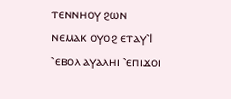ⲧⲉⲛⲛⲏⲟⲩ ϩⲱⲛ ⲛⲉⲙⲁⲕ ⲟⲩⲟϩ ⲉⲧⲁⲩ⳿Ⲓ ⳿ⲉⲃⲟⲗ ⲁⲩⲁⲗⲏⲓ ⳿ⲉⲡⲓϫⲟⲓ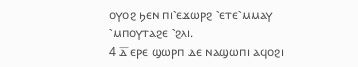ⲟⲩⲟϩ ϧⲉⲛ ⲡⲓ⳿ⲉϫⲱⲣϩ ⳿ⲉⲧⲉ⳿ⲙⲙⲁⲩ ⳿ⲙⲡⲟⲩⲧⲁϩⲉ ⳿ϩⲗⲓ.
4 ⲇ̅ ⲉⲣⲉ ϣⲱⲣⲡ ⲇⲉ ⲛⲁϣⲱⲡⲓ ⲁϥⲟϩⲓ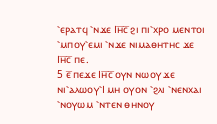⳿ⲉⲣⲁⲧϥ ⳿ⲛϫⲉ Ⲓⲏ̅ⲥ̅ ϩⲓ ⲡⲓ⳿ⲭⲣⲟ ⲙⲉⲛⲧⲟⲓ ⳿ⲙⲡⲟⲩ⳿ⲉⲙⲓ ⳿ⲛϫⲉ ⲛⲓⲙⲁⲑⲏⲧⲏⲥ ϫⲉ Ⲓⲏ̅ⲥ̅ ⲡⲉ.
5 ⲉ̅ ⲡⲉϫⲉ Ⲓⲏ̅ⲥ̅ ⲟⲩⲛ ⲛⲱⲟⲩ ϫⲉ ⲛⲓ⳿ⲁⲗⲱⲟⲩ⳿Ⲓ ⲙⲏ ⲟⲩⲟⲛ ⳿ϩⲗⲓ ⳿ⲛⲉⲛⲭⲁⲓ ⳿ⲛⲟⲩⲱⲙ ⳿ⲛⲧⲉⲛ ⲑⲏⲛⲟⲩ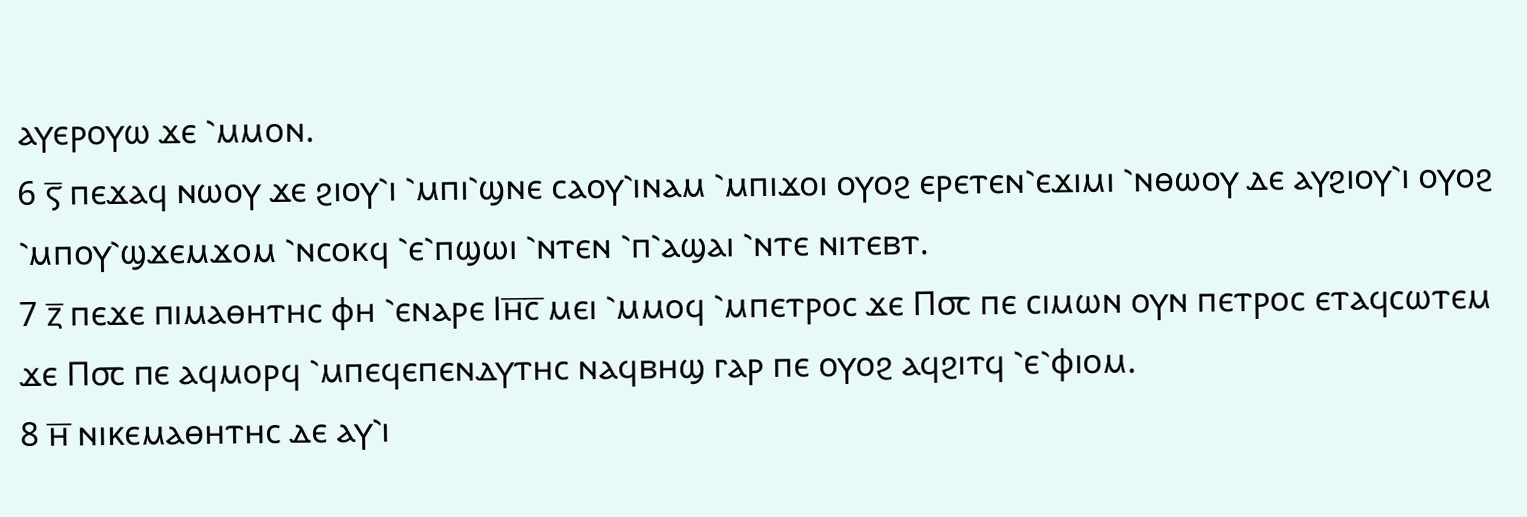ⲁⲩⲉⲣⲟⲩⲱ ϫⲉ ⳿ⲙⲙⲟⲛ.
6 ⲋ̅ ⲡⲉϫⲁϥ ⲛⲱⲟⲩ ϫⲉ ϩⲓⲟⲩ⳿ⲓ ⳿ⲙⲡⲓ⳿ϣⲛⲉ ⲥⲁⲟⲩ⳿ⲓⲛⲁⲙ ⳿ⲙⲡⲓϫⲟⲓ ⲟⲩⲟϩ ⲉⲣⲉⲧⲉⲛ⳿ⲉϫⲓⲙⲓ ⳿ⲛⲑⲱⲟⲩ ⲇⲉ ⲁⲩϩⲓⲟⲩ⳿ⲓ ⲟⲩⲟϩ ⳿ⲙⲡⲟⲩ⳿ϣϫⲉⲙϫⲟⲙ ⳿ⲛⲥⲟⲕϥ ⳿ⲉ⳿ⲡϣⲱⲓ ⳿ⲛⲧⲉⲛ ⳿ⲡ⳿ⲁϣⲁⲓ ⳿ⲛⲧⲉ ⲛⲓⲧⲉⲃⲧ.
7 ⲍ̅ ⲡⲉϫⲉ ⲡⲓⲙⲁⲑⲏⲧⲏⲥ ⲫⲏ ⳿ⲉⲛⲁⲣⲉ Ⲓⲏ̅ⲥ̅ ⲙⲉⲓ ⳿ⲙⲙⲟϥ ⳿ⲙⲡⲉⲧⲣⲟⲥ ϫⲉ Ⲡ⳪ ⲡⲉ ⲥⲓⲙⲱⲛ ⲟⲩⲛ ⲡⲉⲧⲣⲟⲥ ⲉⲧⲁϥⲥⲱⲧⲉⲙ ϫⲉ Ⲡ⳪ ⲡⲉ ⲁϥⲙⲟⲣϥ ⳿ⲙⲡⲉϥⲉⲡⲉⲛⲇⲩⲧⲏⲥ ⲛⲁϥⲃⲏϣ ⲅⲁⲣ ⲡⲉ ⲟⲩⲟϩ ⲁϥϩⲓⲧϥ ⳿ⲉ⳿ⲫⲓⲟⲙ.
8 ⲏ̅ ⲛⲓⲕⲉⲙⲁⲑⲏⲧⲏⲥ ⲇⲉ ⲁⲩ⳿ⲓ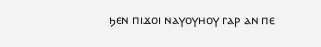ϧⲉⲛ ⲡⲓϫⲟⲓ ⲛⲁⲩⲟⲩⲏⲟⲩ ⲅⲁⲣ ⲁⲛ ⲡⲉ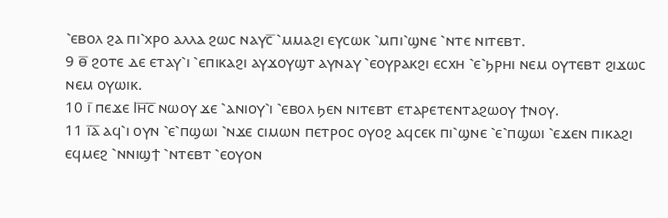⳿ⲉⲃⲟⲗ ϩⲁ ⲡⲓ⳿ⲭⲣⲟ ⲁⲗⲗⲁ ϩⲱⲥ ⲛⲁⲩⲥ̅ ⳿ⲙⲙⲁϩⲓ ⲉⲩⲥⲱⲕ ⳿ⲙⲡⲓ⳿ϣⲛⲉ ⳿ⲛⲧⲉ ⲛⲓⲧⲉⲃⲧ.
9 ⲑ̅ ϩⲟⲧⲉ ⲇⲉ ⲉⲧⲁⲩ⳿ⲓ ⳿ⲉⲡⲓⲕⲁϩⲓ ⲁⲩϫⲟⲩϣⲧ ⲁⲩⲛⲁⲩ ⳿ⲉⲟⲩⲣⲁⲕϩⲓ ⲉⲥⲭⲏ ⳿ⲉ⳿ϧⲣⲏⲓ ⲛⲉⲙ ⲟⲩⲧⲉⲃⲧ ϩⲓϫⲱⲥ ⲛⲉⲙ ⲟⲩⲱⲓⲕ.
10 ⲓ̅ ⲡⲉϫⲉ Ⲓⲏ̅ⲥ̅ ⲛⲱⲟⲩ ϫⲉ ⳿ⲁⲛⲓⲟⲩ⳿ⲓ ⳿ⲉⲃⲟⲗ ϧⲉⲛ ⲛⲓⲧⲉⲃⲧ ⲉⲧⲁⲣⲉⲧⲉⲛⲧⲁϩⲱⲟⲩ ϯⲛⲟⲩ.
11 ⲓ̅ⲁ̅ ⲁϥ⳿ⲓ ⲟⲩⲛ ⳿ⲉ⳿ⲡϣⲱⲓ ⳿ⲛϫⲉ ⲥⲓⲙⲱⲛ ⲡⲉⲧⲣⲟⲥ ⲟⲩⲟϩ ⲁϥⲥⲉⲕ ⲡⲓ⳿ϣⲛⲉ ⳿ⲉ⳿ⲡϣⲱⲓ ⳿ⲉϫⲉⲛ ⲡⲓⲕⲁϩⲓ ⲉϥⲙⲉϩ ⳿ⲛⲛⲓϣϯ ⳿ⲛⲧⲉⲃⲧ ⳿ⲉⲟⲩⲟⲛ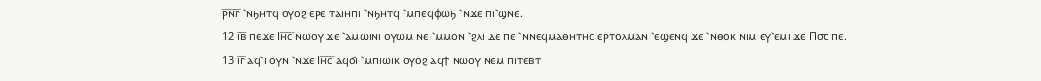ⲣ̅ⲛ̅ⲅ̅ ⳿ⲛϧⲏⲧϥ ⲟⲩⲟϩ ⲉⲣⲉ ⲧⲁⲓⲏⲡⲓ ⳿ⲛϧⲏⲧϥ ⳿ⲙⲡⲉϥⲫⲱϧ ⳿ⲛϫⲉ ⲡⲓ⳿ϣⲛⲉ.
12 ⲓ̅ⲃ̅ ⲡⲉϫⲉ Ⲓⲏ̅ⲥ̅ ⲛⲱⲟⲩ ϫⲉ ⳿ⲁⲙⲱⲓⲛⲓ ⲟⲩⲱⲙ ⲛⲉ ⳿ⲙⲙⲟⲛ ⳿ϩⲗⲓ ⲇⲉ ⲡⲉ ⳿ⲛⲛⲉϥⲙⲁⲑⲏⲧⲏⲥ ⲉⲣⲧⲟⲗⲙⲁⲛ ⳿ⲉϣⲉⲛϥ ϫⲉ ⳿ⲛⲑⲟⲕ ⲛⲓⲙ ⲉⲩ⳿ⲉⲙⲓ ϫⲉ Ⲡ⳪ ⲡⲉ.
13 ⲓ̅ⲅ̅ ⲁϥ⳿ⲓ ⲟⲩⲛ ⳿ⲛϫⲉ Ⲓⲏ̅ⲥ̅ ⲁϥϭⲓ ⳿ⲙⲡⲓⲱⲓⲕ ⲟⲩⲟϩ ⲁϥϯ ⲛⲱⲟⲩ ⲛⲉⲙ ⲡⲓⲧⲉⲃⲧ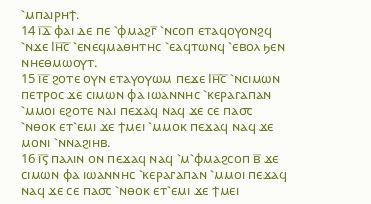⳿ⲙⲡⲁⲓⲣⲏϯ.
14 ⲓ̅ⲇ̅ ⲫⲁⲓ ⲇⲉ ⲡⲉ ⳿ⲫⲙⲁϩⲅ̅ ⳿ⲛⲥⲟⲡ ⲉⲧⲁϥⲟⲩⲟⲛϩϥ ⳿ⲛϫⲉ Ⲓⲏ̅ⲥ̅ ⳿ⲉⲛⲉϥⲙⲁⲑⲏⲧⲏⲥ ⳿ⲉⲁϥⲧⲱⲛϥ ⳿ⲉⲃⲟⲗ ϧⲉⲛ ⲛⲏⲉⲑⲙⲱⲟⲩⲧ.
15 ⲓ̅ⲉ̅ ϩⲟⲧⲉ ⲟⲩⲛ ⲉⲧⲁⲩⲟⲩⲱⲙ ⲡⲉϫⲉ Ⲓⲏ̅ⲥ̅ ⳿ⲛⲥⲓⲙⲱⲛ ⲡⲉⲧⲣⲟⲥ ϫⲉ ⲥⲓⲙⲱⲛ ⲫⲁ ⲓⲱⲁⲛⲛⲏⲥ ⳿ⲕⲉⲣⲁⲅⲁⲡⲁⲛ ⳿ⲙⲙⲟⲓ ⲉϩⲟⲧⲉ ⲛⲁⲓ ⲡⲉϫⲁϥ ⲛⲁϥ ϫⲉ ⲥⲉ ⲡⲁ⳪ ⳿ⲛⲑⲟⲕ ⲉⲧ⳿ⲉⲙⲓ ϫⲉ ϯⲙⲉⲓ ⳿ⲙⲙⲟⲕ ⲡⲉϫⲁϥ ⲛⲁϥ ϫⲉ ⲙⲟⲛⲓ ⳿ⲛⲛⲁϩⲓⲏⲃ.
16 ⲓ̅ⲋ̅ ⲡⲁⲗⲓⲛ ⲟⲛ ⲡⲉϫⲁϥ ⲛⲁϥ ⳿ⲙ⳿ⲫⲙⲁϩⲥⲟⲡ ⲃ̅ ϫⲉ ⲥⲓⲙⲱⲛ ⲫⲁ ⲓⲱⲁⲛⲛⲏⲥ ⳿ⲕⲉⲣⲁⲅⲁⲡⲁⲛ ⳿ⲙⲙⲟⲓ ⲡⲉϫⲁϥ ⲛⲁϥ ϫⲉ ⲥⲉ ⲡⲁ⳪ ⳿ⲛⲑⲟⲕ ⲉⲧ⳿ⲉⲙⲓ ϫⲉ ϯⲙⲉⲓ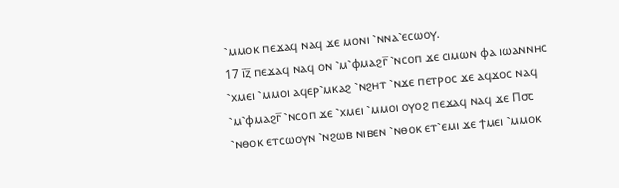⳿ⲙⲙⲟⲕ ⲡⲉϫⲁϥ ⲛⲁϥ ϫⲉ ⲙⲟⲛⲓ ⳿ⲛⲛⲁ⳿ⲉⲥⲱⲟⲩ.
17 ⲓ̅ⲍ̅ ⲡⲉϫⲁϥ ⲛⲁϥ ⲟⲛ ⳿ⲙ⳿ⲫⲙⲁϩⲅ̅ ⳿ⲛⲥⲟⲡ ϫⲉ ⲥⲓⲙⲱⲛ ⲫⲁ ⲓⲱⲁⲛⲛⲏⲥ ⳿ⲭⲙⲉⲓ ⳿ⲙⲙⲟⲓ ⲁϥⲉⲣ⳿ⲙⲕⲁϩ ⳿ⲛϩⲏⲧ ⳿ⲛϫⲉ ⲡⲉⲧⲣⲟⲥ ϫⲉ ⲁϥϫⲟⲥ ⲛⲁϥ ⳿ⲙ⳿ⲫⲙⲁϩⲅ̅ ⳿ⲛⲥⲟⲡ ϫⲉ ⳿ⲭⲙⲉⲓ ⳿ⲙⲙⲟⲓ ⲟⲩⲟϩ ⲡⲉϫⲁϥ ⲛⲁϥ ϫⲉ Ⲡ⳪ ⳿ⲛⲑⲟⲕ ⲉⲧⲥⲱⲟⲩⲛ ⳿ⲛϩⲱⲃ ⲛⲓⲃⲉⲛ ⳿ⲛⲑⲟⲕ ⲉⲧ⳿ⲉⲙⲓ ϫⲉ ϯⲙⲉⲓ ⳿ⲙⲙⲟⲕ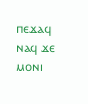ⲡⲉϫⲁϥ ⲛⲁϥ ϫⲉ ⲙⲟⲛⲓ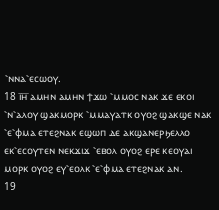⳿ⲛⲛⲁ⳿ⲉⲥⲱⲟⲩ.
18 ⲓ̅ⲏ̅ ⲁⲙⲏⲛ ⲁⲙⲏⲛ ϯϫⲱ ⳿ⲙⲙⲟⲥ ⲛⲁⲕ ϫⲉ ⲉⲕⲟⲓ ⳿ⲛ⳿ⲁⲗⲟⲩ ϣⲁⲕⲙⲟⲣⲕ ⳿ⲙⲙⲁⲩⲁⲧⲕ ⲟⲩⲟϩ ϣⲁⲕϣⲉ ⲛⲁⲕ ⳿ⲉ⳿ⲫⲙⲁ ⲉⲧⲉϩⲛⲁⲕ ⲉϣⲱⲡ ⲇⲉ ⲁⲕϣⲁⲛⲉⲣϧⲉⲗⲗⲟ ⲉⲕ⳿ⲉⲥⲟⲩⲧⲉⲛ ⲛⲉⲕϫⲓϫ ⳿ⲉⲃⲟⲗ ⲟⲩⲟϩ ⲉⲣⲉ ⲕⲉⲟⲩⲁⲓ ⲙⲟⲣⲕ ⲟⲩⲟϩ ⲉⲩ⳿ⲉⲟⲗⲕ ⳿ⲉ⳿ⲫⲙⲁ ⲉⲧⲉϩⲛⲁⲕ ⲁⲛ.
19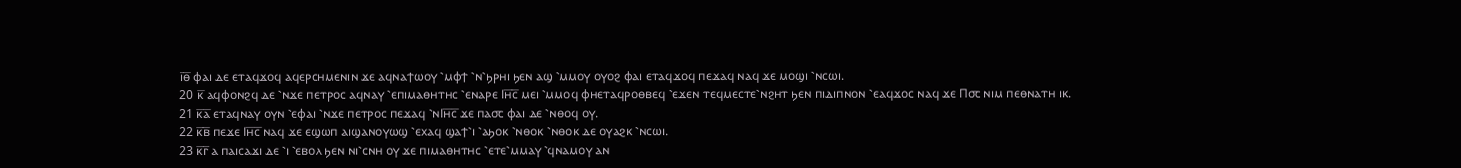ⲓ̅ⲑ̅ ⲫⲁⲓ ⲇⲉ ⲉⲧⲁϥϫⲟϥ ⲁϥⲉⲣⲥⲏⲙⲉⲛⲓⲛ ϫⲉ ⲁϥⲛⲁϯⲱⲟⲩ ⳿ⲙⲫϯ ⳿ⲛ⳿ϧⲣⲏⲓ ϧⲉⲛ ⲁϣ ⳿ⲙⲙⲟⲩ ⲟⲩⲟϩ ⲫⲁⲓ ⲉⲧⲁϥϫⲟϥ ⲡⲉϫⲁϥ ⲛⲁϥ ϫⲉ ⲙⲟϣⲓ ⳿ⲛⲥⲱⲓ.
20 ⲕ̅ ⲁϥⲫⲟⲛϩϥ ⲇⲉ ⳿ⲛϫⲉ ⲡⲉⲧⲣⲟⲥ ⲁϥⲛⲁⲩ ⳿ⲉⲡⲓⲙⲁⲑⲏⲧⲏⲥ ⳿ⲉⲛⲁⲣⲉ Ⲓⲏ̅ⲥ̅ ⲙⲉⲓ ⳿ⲙⲙⲟϥ ⲫⲏⲉⲧⲁϥⲣⲟⲑⲃⲉϥ ⳿ⲉϫⲉⲛ ⲧⲉϥⲙⲉⲥⲧⲉ⳿ⲛϩⲏⲧ ϧⲉⲛ ⲡⲓⲇⲓⲡⲛⲟⲛ ⳿ⲉⲁϥϫⲟⲥ ⲛⲁϥ ϫⲉ Ⲡ⳪ ⲛⲓⲙ ⲡⲉⲑⲛⲁⲧⲏ ⲓⲕ.
21 ⲕ̅ⲁ̅ ⲉⲧⲁϥⲛⲁⲩ ⲟⲩⲛ ⳿ⲉⲫⲁⲓ ⳿ⲛϫⲉ ⲡⲉⲧⲣⲟⲥ ⲡⲉϫⲁϥ ⳿ⲛⲒⲏ̅ⲥ̅ ϫⲉ ⲡⲁ⳪ ⲫⲁⲓ ⲇⲉ ⳿ⲛⲑⲟϥ ⲟⲩ.
22 ⲕ̅ⲃ̅ ⲡⲉϫⲉ Ⲓⲏ̅ⲥ̅ ⲛⲁϥ ϫⲉ ⲉϣⲱⲡ ⲁⲓϣⲁⲛⲟⲩⲱϣ ⳿ⲉⲭⲁϥ ϣⲁϯ⳿ⲓ ⳿ⲁϧⲟⲕ ⳿ⲛⲑⲟⲕ ⳿ⲛⲑⲟⲕ ⲇⲉ ⲟⲩⲁϩⲕ ⳿ⲛⲥⲱⲓ.
23 ⲕ̅ⲅ̅ ⲁ ⲡⲁⲓⲥⲁϫⲓ ⲇⲉ ⳿ⲓ ⳿ⲉⲃⲟⲗ ϧⲉⲛ ⲛⲓ⳿ⲥⲛⲏ ⲟⲩ ϫⲉ ⲡⲓⲙⲁⲑⲏⲧⲏⲥ ⳿ⲉⲧⲉ⳿ⲙⲙⲁⲩ ⳿ϥⲛⲁⲙⲟⲩ ⲁⲛ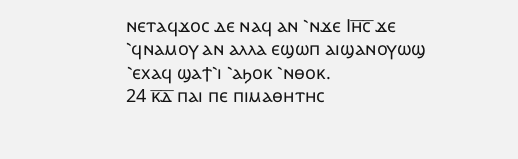ⲛⲉⲧⲁϥϫⲟⲥ ⲇⲉ ⲛⲁϥ ⲁⲛ ⳿ⲛϫⲉ Ⲓⲏ̅ⲥ̅ ϫⲉ ⳿ϥⲛⲁⲙⲟⲩ ⲁⲛ ⲁⲗⲗⲁ ⲉϣⲱⲡ ⲁⲓϣⲁⲛⲟⲩⲱϣ ⳿ⲉⲭⲁϥ ϣⲁϯ⳿ⲓ ⳿ⲁϧⲟⲕ ⳿ⲛⲑⲟⲕ.
24 ⲕ̅ⲇ̅ ⲡⲁⲓ ⲡⲉ ⲡⲓⲙⲁⲑⲏⲧⲏⲥ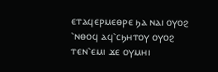ⲉⲧⲁϥⲉⲣⲙⲉⲑⲣⲉ ϧⲁ ⲛⲁⲓ ⲟⲩⲟϩ ⳿ⲛⲑⲟϥ ⲁϥ⳿ⲥϧⲏⲧⲟⲩ ⲟⲩⲟϩ ⲧⲉⲛ⳿ⲉⲙⲓ ϫⲉ ⲟⲩⲙⲏⲓ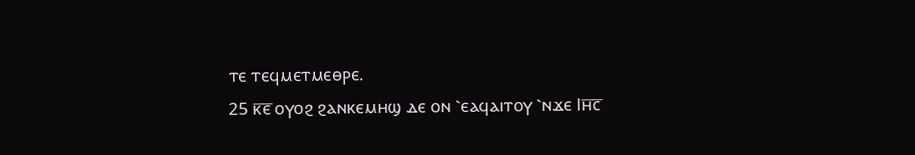ⲧⲉ ⲧⲉϥⲙⲉⲧⲙⲉⲑⲣⲉ.
25 ⲕ̅ⲉ̅ ⲟⲩⲟϩ ϩⲁⲛⲕⲉⲙⲏϣ ⲇⲉ ⲟⲛ ⳿ⲉⲁϥⲁⲓⲧⲟⲩ ⳿ⲛϫⲉ Ⲓⲏ̅ⲥ̅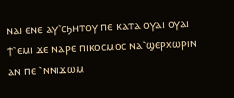ⲛⲁⲓ ⲉⲛⲉ ⲁⲩ⳿ⲥϧⲏⲧⲟⲩ ⲡⲉ ⲕⲁⲧⲁ ⲟⲩⲁⲓ ⲟⲩⲁⲓ ϯ⳿ⲉⲙⲓ ϫⲉ ⲛⲁⲣⲉ ⲡⲓⲕⲟⲥⲙⲟⲥ ⲛⲁ⳿ϣⲉⲣⲭⲱⲣⲓⲛ ⲁⲛ ⲡⲉ ⳿ⲛⲛⲓϫⲱⲙ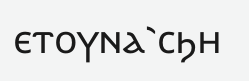ⲉⲧⲟⲩⲛⲁ⳿ⲥϧⲏ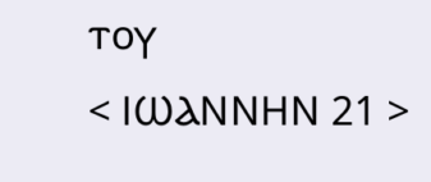ⲧⲟⲩ
< ⲒⲰⲀⲚⲚⲎⲚ 21 >